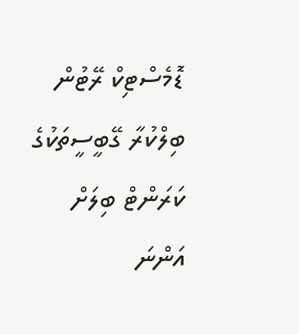ޑޮމެސްޓިކް ރޭޓުން ބިލްކުރާ ގޭބީސީތަކުގެ ކަރަންޓް ބިލަށް އަންނަ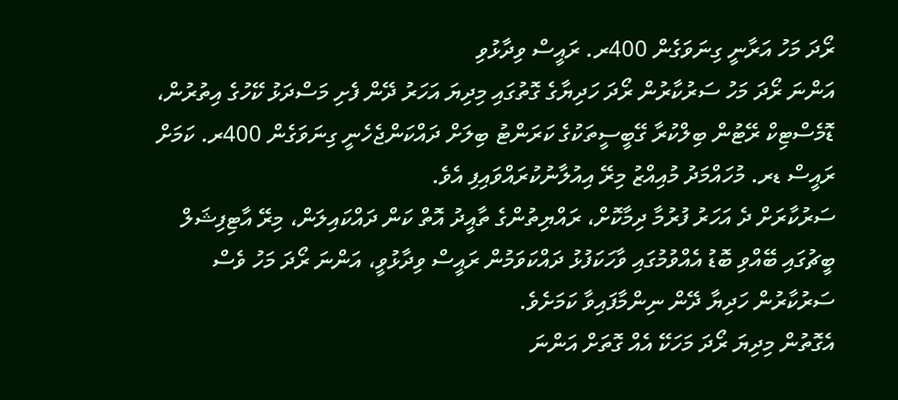ރޯދަ މަހު އަރާނީ ގިނަވަގެން 400ރ. ރައީސް ވިދާޅުވި
އަންނަ ރޯދަ މަހު ސަރުކާރުން ރޯދަ ހަދިޔާގެ ގޮތުގައި މިދިޔަ އަހަރު ދޭން ފެށި މަސްދަޅު ކޭހުގެ އިތުރުން، ޑޮމެސްޓިކް ރޭޓުން ބިލްކުރާ ގޭބީސީތަކުގެ ކަރަންޓު ބިލަށް ދައްކަންޖެހެނީ ގިނަވަގެން 400ރ. ކަމަށް ރައީސް ޑރ. މުހައްމަދު މުއިއްޒު މިރޭ އިއުލާނުކުރައްވައިފި އެވެ.
ސަރުކާރަށް ދެ އަހަރު ފުރުމާ ދިމާކޮށް، ރައްޔިތުންގެ ތާއީދު އޮތް ކަން ދައްކައިލަން، މިރޭ އާޓިފިޝަލް ބީޗުގައި ބޭއްވި ބޮޑު އެއްވުމުގައި ވާހަކަފުޅު ދައްކަވަމުން ރައީސް ވިދާޅުވީ، އަންނަ ރޯދަ މަހު ވެސް ސަރުކާރުން ހަދިޔާ ދޭން ނިންމާފައިވާ ކަމަށެވެ.
އެގޮތުން މިދިޔަ ރޯދަ މަހަކޭ އެއް ގޮތަށް އަންނަ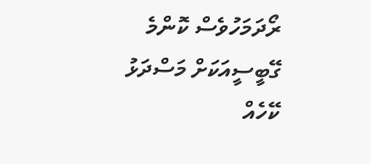ރޯދަމަހުވެސް ކޮންމެ ގޭބީސީއަކަށް މަސްދަޅު ކޭހެއް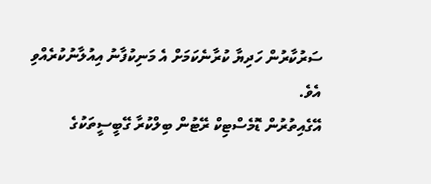ސަރުކާރުން ހަދިޔާ ކުރާނެކަމަށް އެ މަނިކުފާނު އިއުލާނުކުރެއްވި އެވެ.
އޭގެއިތުރުން ޑޮމެސްޓިކް ރޭޓުން ބިލްކުރާ ގޭބީސީތަކުގެ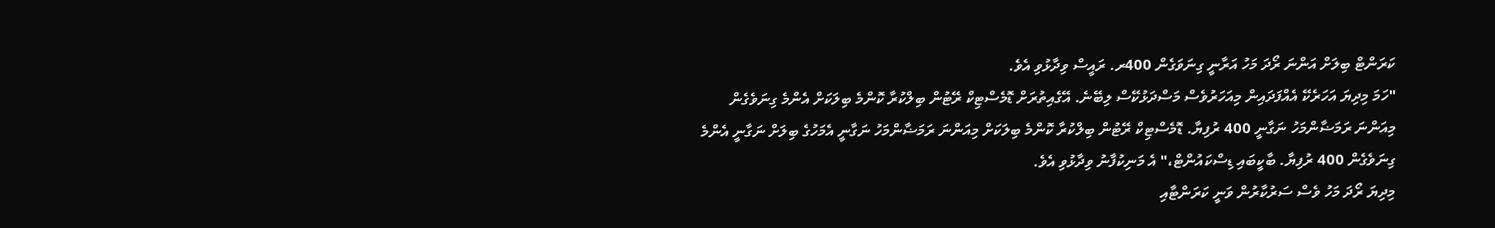ކަރަންޓް ބިލަށް އަންނަ ރޯދަ މަހު އަރާނީ ގިނަވަގެން 400ރ. ރައީސް ވިދާޅުވި އެވެ.
"ހަމަ މިދިޔަ އަހަރެކޭ އެއްފަދައިން މިއަހަރުވެސް މަސްދަޅުކޭސް ލިބޭނެ. އޭގެއިތުރަށް ޑޮމެސްޓިކް ރޭޓުން ބިލްކުރާ ކޮންމެ ބިލަކަށް އެންމެ ގިނަވެގެން މިއަންނަ ރަމަޟާންމަހު ނަގާނީ 400 ރުފިޔާ. ޑޮމެސްޓިކް ރޭޓުން ބިލްކުރާ ކޮންމެ ބިލަކަށް މިއަންނަ ރަމަޟާންމަހު ނަގާނީ އެމަހުގެ ބިލަށް ނަގާނީ އެންމެ ގިނަވެގެން 400 ރުފިޔާ. ބާކީބައި ޑިސްކައުންޓް،" އެ މަނިކުފާނު ވިދާޅުވި އެވެ.
މިދިޔަ ރޯދަ މަހު ވެސް ސަރުކާރުން ވަނީ ކަރަންޓާއި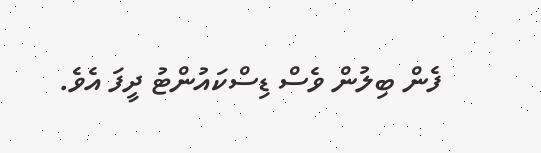ފެން ބިލުން ވެސް ޑިސްކައުންޓު ދީފަ އެވެ.